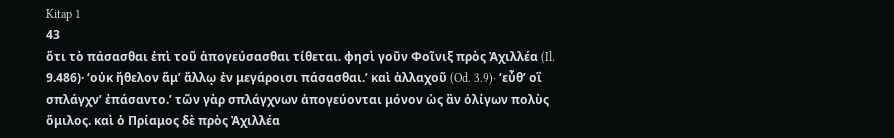Kitap 1
43
ὅτι τὸ πάσασθαι ἐπὶ τοῦ ἀπογεύσασθαι τίθεται. φησὶ γοῦν Φοῖνιξ πρὸς Ἀχιλλέα (Il. 9.486)· ‘οὐκ ἤθελον ἅμ’ ἄλλῳ ἐν μεγάροισι πάσασθαι.’ καὶ ἀλλαχοῦ (Od. 3.9)· ‘εὖθ’ οἳ σπλάγχν’ ἐπάσαντο.’ τῶν γὰρ σπλάγχνων ἀπογεύονται μόνον ὡς ἂν ὀλίγων πολὺς ὅμιλος. καὶ ὁ Πρίαμος δὲ πρὸς Ἀχιλλέα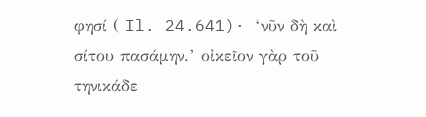φησί ( Il. 24.641)· ‘νῦν δὴ καὶ σίτου πασάμην.’ οἰκεῖον γὰρ τοῦ τηνικάδε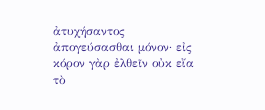ἀτυχήσαντος ἀπογεύσασθαι μόνον· εἰς κόρον γὰρ ἐλθεῖν οὐκ εἴα τὸ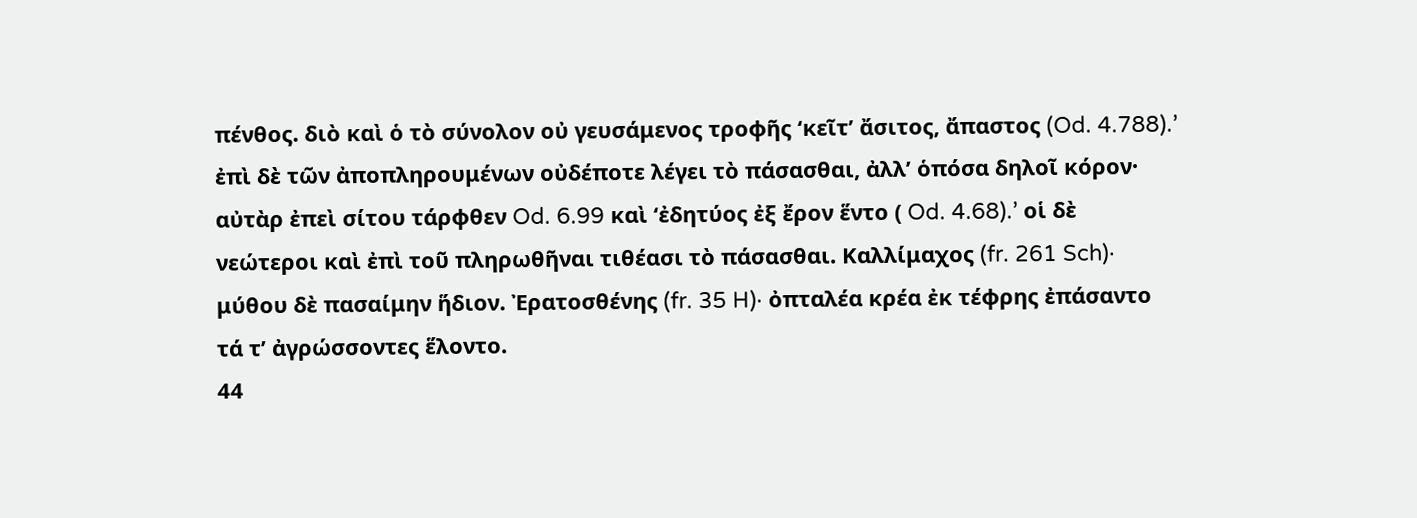πένθος. διὸ καὶ ὁ τὸ σύνολον οὐ γευσάμενος τροφῆς ‘κεῖτ’ ἄσιτος, ἄπαστος (Od. 4.788).’ ἐπὶ δὲ τῶν ἀποπληρουμένων οὐδέποτε λέγει τὸ πάσασθαι, ἀλλ’ ὁπόσα δηλοῖ κόρον· αὐτὰρ ἐπεὶ σίτου τάρφθεν Od. 6.99 καὶ ‘ἐδητύος ἐξ ἔρον ἕντο ( Od. 4.68).’ οἱ δὲ νεώτεροι καὶ ἐπὶ τοῦ πληρωθῆναι τιθέασι τὸ πάσασθαι. Καλλίμαχος (fr. 261 Sch)· μύθου δὲ πασαίμην ἥδιον. Ἐρατοσθένης (fr. 35 H)· ὀπταλέα κρέα ἐκ τέφρης ἐπάσαντο τά τ’ ἀγρώσσοντες ἕλοντο.
44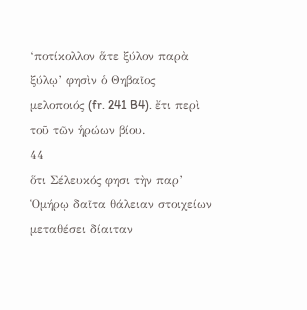‘ποτίκολλον ἅτε ξύλον παρὰ ξύλῳ’ φησὶν ὁ Θηβαῖος μελοποιός (fr. 241 B4). ἔτι περὶ τοῦ τῶν ἡρώων βίου.
44
ὅτι Σέλευκός φησι τὴν παρ’ Ὁμήρῳ δαῖτα θάλειαν στοιχείων μεταθέσει δίαιταν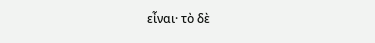εἶναι· τὸ δὲ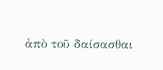ἀπὸ τοῦ δαίσασθαι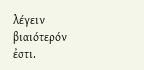λέγειν βιαιότερόν ἐστι.